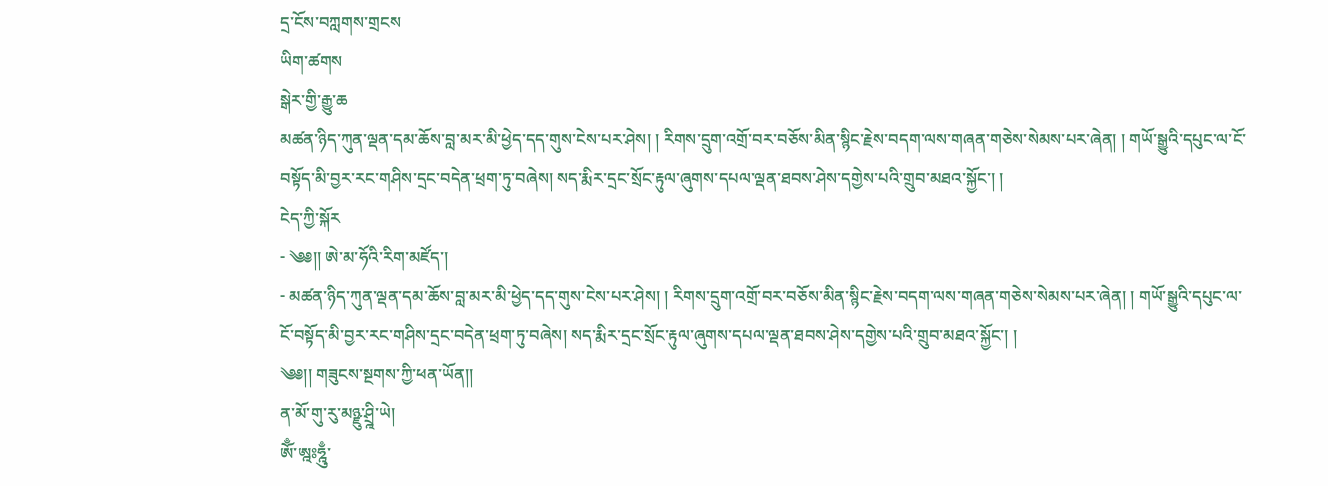དྲ་ངོས་བཀླགས་གྲངས
ཡིག་ཚགས
སྒེར་གྱི་རྒྱུ་ཆ
མཚན་ཉིད་ཀུན་ལྡན་དམ་ཆོས་བླ་མར་མི་ཕྱེད་དད་གུས་ངེས་པར་ཤེས། ། རིགས་དྲུག་འགྲོ་བར་བཅོས་མིན་སྙིང་རྗེས་བདག་ལས་གཞན་གཅེས་སེམས་པར་ཞེན། ། གཡོ་སྒྱུའི་དཔུང་ལ་ངོ་བསྟོད་མི་བྱར་རང་གཤིས་དྲང་བདེན་ཕྲག་ཏུ་བཞེས། སད་རྨིར་དྲང་སྲོང་རྟུལ་ཞུགས་དཔལ་ལྡན་ཐབས་ཤེས་དགྱེས་པའི་གྲུབ་མཐའ་སྐྱོང་། །
ངེད་ཀྱི་སྐོར
- ༄༅།། ཨེ་མ་ཧོའི་རིག་མཛོད་།
- མཚན་ཉིད་ཀུན་ལྡན་དམ་ཆོས་བླ་མར་མི་ཕྱེད་དད་གུས་ངེས་པར་ཤེས། ། རིགས་དྲུག་འགྲོ་བར་བཅོས་མིན་སྙིང་རྗེས་བདག་ལས་གཞན་གཅེས་སེམས་པར་ཞེན། ། གཡོ་སྒྱུའི་དཔུང་ལ་ངོ་བསྟོད་མི་བྱར་རང་གཤིས་དྲང་བདེན་ཕྲག་ཏུ་བཞེས། སད་རྨིར་དྲང་སྲོང་རྟུལ་ཞུགས་དཔལ་ལྡན་ཐབས་ཤེས་དགྱེས་པའི་གྲུབ་མཐའ་སྐྱོང་། །
༄༅།། གཟུངས་སྔགས་ཀྱི་ཕན་ཡོན།།
ན་མོ་གུ་རུ་མཉྫུ་ཤྲྰི་ཡེ།
ཨོྃ་ཨྰཿཧྰུྃ་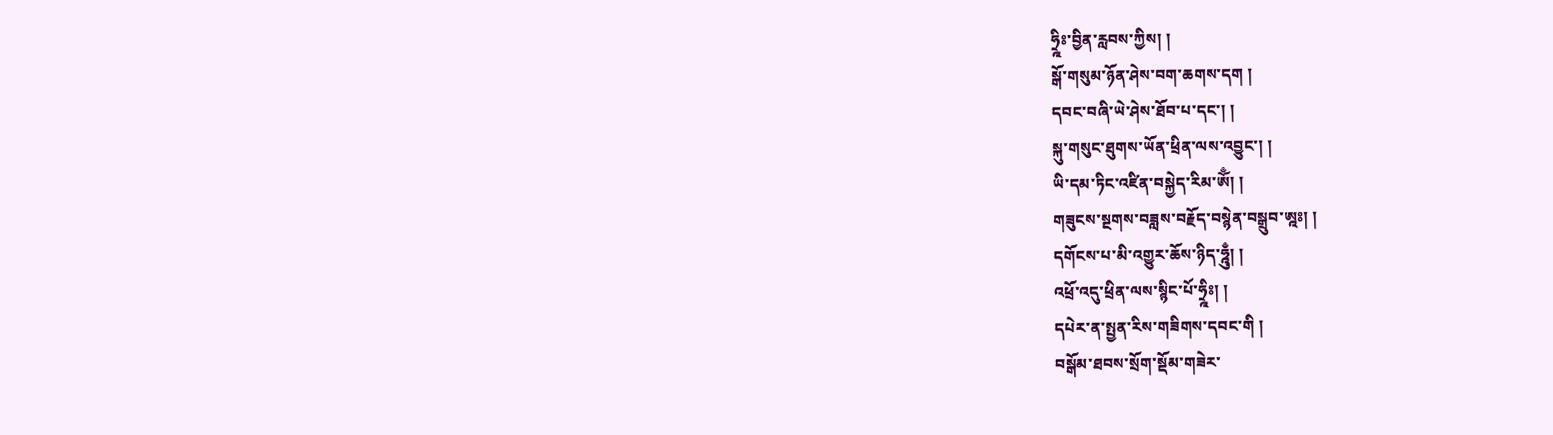ཧྲྰིཿ་བྱིན་རླབས་ཀྱིས། །
སྒོ་གསུམ་ཉོན་ཤེས་བག་ཆགས་དག །
དབང་བཞི་ཡེ་ཤེས་ཐོབ་པ་དང་། །
སྐུ་གསུང་ཐུགས་ཡོན་ཕྲིན་ལས་འབྱུང་། །
ཡི་དམ་ཏིང་འཛིན་བསྐྱེད་རིམ་ཨོྃ། །
གཟུངས་སྔགས་བཟླས་བརྗོད་བསྙེན་བསྒྲུབ་ཨྰཿ། །
དགོངས་པ་མི་འགྱུར་ཆོས་ཉིད་ཧྰུྃ། །
འཕྲོ་འདུ་ཕྲིན་ལས་སྙིང་པོ་ཧྲྰིཿ། །
དཔེར་ན་སྤྱན་རིས་གཟིགས་དབང་གི །
བསྒོམ་ཐབས་སྲོག་སྡོམ་གཟེར་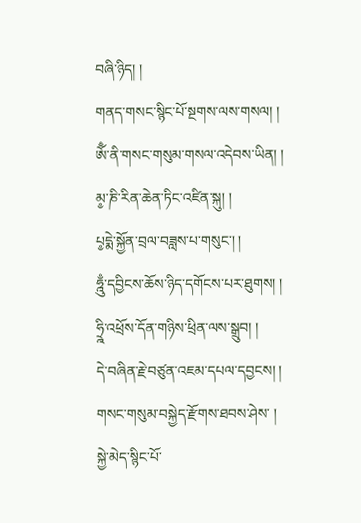བཞི་ཉིད། །
གནད་གསང་སྙིང་པོ་སྔགས་ལས་གསལ། །
ཨོྃ་ནི་གསང་གསུམ་གསལ་འདེབས་ཡིན། །
མ༵་ཎི་རིན་ཆེན་ཏིང་འཛིན་སྐུ། །
པ༵དྨེ་སྐྱོན་བྲལ་བཟླས་པ་གསུང་། །
ཧྰུྃ་དབྱིངས་ཆོས་ཉིད་དགོངས་པར་ཐུགས། །
ཧྲྰི་འཕྲོས་དོན་གཉིས་ཕྲིན་ལས་སྒྲུབ། །
དེ་བཞིན་རྗེ་བཙུན་འཇམ་དཔལ་དབྱངས། །
གསང་གསུམ་བསྐྱེད་རྫོགས་ཐབས་ཤེས་ །
སྐྱེ་མེད་སྙིང་པོ་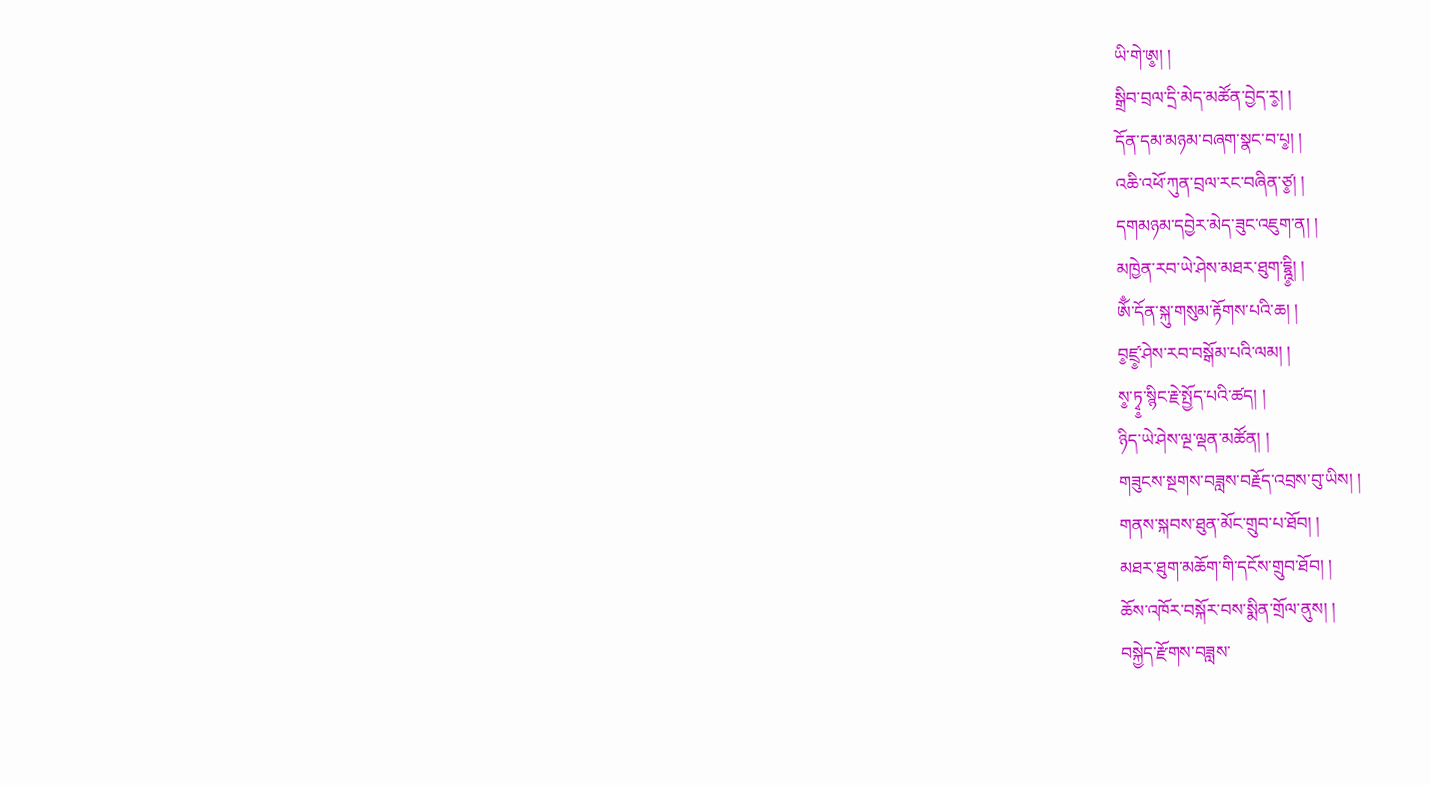ཡི་གེ་ཨ༵། །
སྒྲིབ་བྲལ་དྲི་མེད་མཚོན་བྱེད་ར༵། །
དོན་དམ་མཉམ་བཞག་སྣང་བ་པ༵། །
འཆི་འཕོ་ཀུན་བྲལ་རང་བཞིན་ཙ༵། །
དགམཉམ་དབྱེར་མེད་ཟུང་འཇུག་ན། །
མཁྱེན་རབ་ཡེ་ཤེས་མཐར་ཐུག་དྷྰི༵། །
ཨོྃ་དོན་སྐུ་གསུམ་རྟོགས་པའི་ཆ། །
བ༵ཛྲ༵་ཤེས་རབ་བསྒོམ་པའི་ལམ། །
ས༵་ཏྭ༵་སྙིང་རྗེ་སྤྱོད་པའི་ཚད། །
ཉིད་ཡེ་ཤེས་ལྔ་ལྡན་མཚོན། །
གཟུངས་སྔགས་བཟླས་བརྗོད་འབྲས་བུ་ཡིས། །
གནས་སྐབས་ཐུན་མོང་གྲུབ་པ་ཐོབ། །
མཐར་ཐུག་མཆོག་གི་དངོས་གྲུབ་ཐོབ། །
ཆོས་འཁོར་བསྐོར་བས་སྨིན་གྲོལ་ནུས། །
བསྐྱེད་རྫོགས་བཟླས་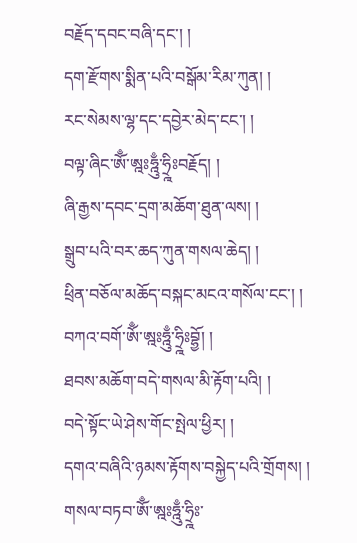བརྗོད་དབང་བཞི་དང་། །
དག་རྫོགས་སྨིན་པའི་བསྒོམ་རིམ་ཀུན། །
རང་སེམས་ལྷ་དང་དབྱེར་མེད་ངང་། །
བལྟ་ཞིང་ཨོྃ་ཨྰཿཧྰུྃ་ཧྲྰིཿབརྗོད། །
ཞི་རྒྱས་དབང་དྲག་མཆོག་ཐུན་ལས། །
སྒྲུབ་པའི་བར་ཆད་ཀུན་གསལ་ཆེད། །
ཕྲིན་བཅོལ་མཆོད་བསྐང་མངའ་གསོལ་ངང་། །
བཀའ་བགོ་ཨོྃ་ཨྰཿཧྰུྃ་ཧྲྰིཿབྷྱོ། །
ཐབས་མཆོག་བདེ་གསལ་མི་རྟོག་པའི། །
བདེ་སྟོང་ཡེ་ཤེས་གོང་སྤེལ་ཕྱིར། །
དགའ་བཞིའི་ཉམས་རྟོགས་བསྐྱེད་པའི་གྲོགས། །
གསལ་བཏབ་ཨོྃ་ཨྰཿཧྰུྃ་ཧྲྰིཿ་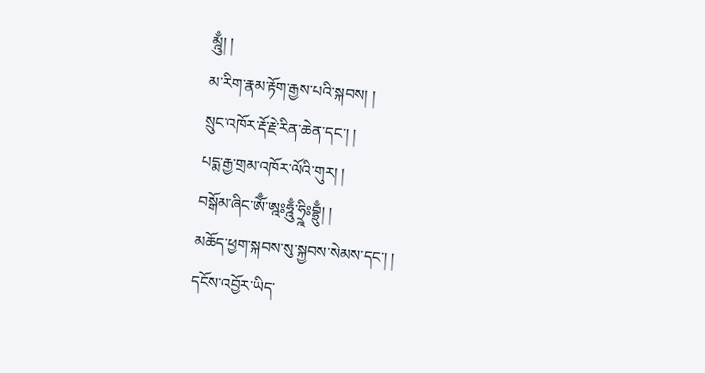མྰུྃ། །
མ་རིག་རྣམ་རྟོག་རྒྱས་པའི་སྐབས། །
སྲུང་འཁོར་རྡོ་རྗེ་རིན་ཆེན་དང་། །
པདྨ་རྒྱ་གྲམ་འཁོར་ལོའི་གུར། །
བསྒོམ་ཞིང་ཨོྃ་ཨྰཿཧྰུྃ་ཧྲྰིཿབྷྲུྃ། །
མཆོད་ཕྱག་སྐབས་སུ་སྐྱབས་སེམས་དང་། །
དངོས་འབྱོར་ཡིད་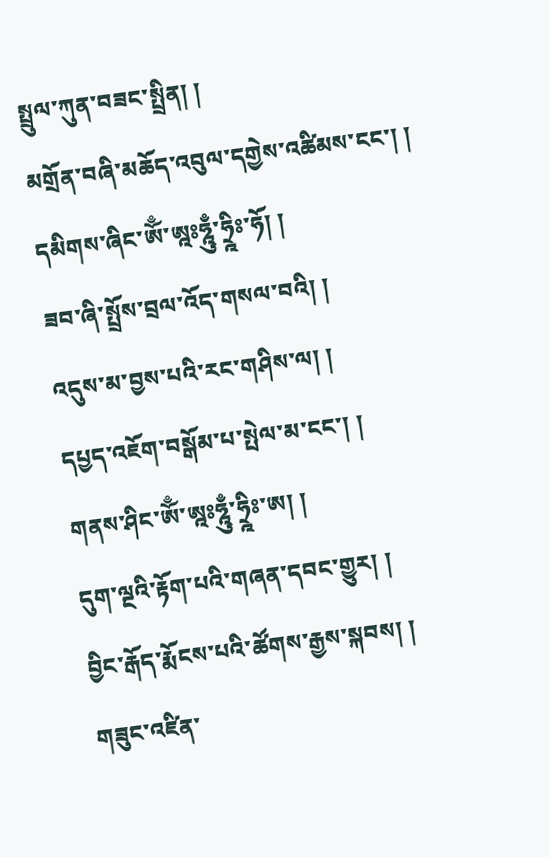སྤྲུལ་ཀུན་བཟང་སྤྲིན། །
མགྲོན་བཞི་མཆོད་འབུལ་དགྱེས་འཚིམས་ངང་། །
དམིགས་ཞིང་ཨོྃ་ཨྰཿཧྰུྃ་ཧྲྰིཿ་ཧོ། །
ཟབ་ཞི་སྤྲོས་བྲལ་འོད་གསལ་བའི། །
འདུས་མ་བྱས་པའི་རང་གཤིས་ལ། །
དཔྱད་འཇོག་བསྒོམ་པ་སྤེལ་མ་ངང་། །
གནས་ཤིང་ཨོྃ་ཨྰཿཧྰུྃ་ཧྲྰིཿ་ཨ། །
དུག་ལྔའི་རྟོག་པའི་གཞན་དབང་གྱུར། །
བྱིང་རྒོད་རྨོངས་པའི་ཚོགས་རྒྱས་སྐབས། །
གཟུང་འཛིན་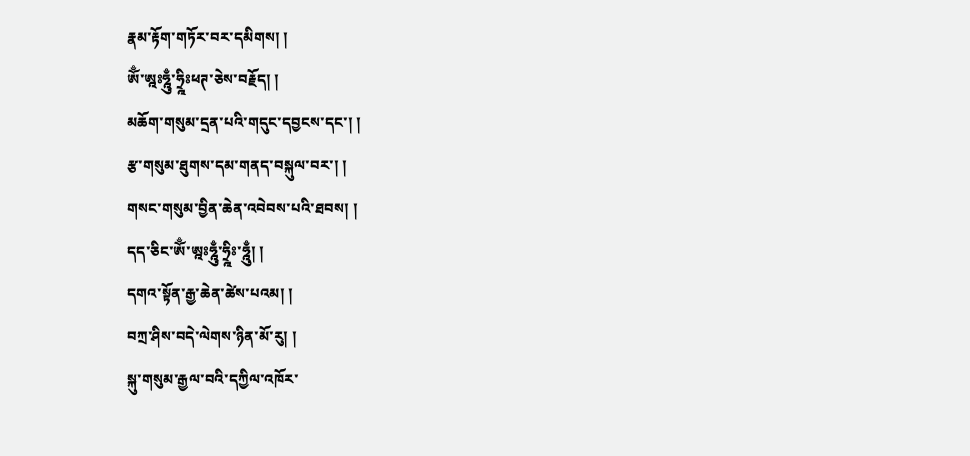རྣམ་རྟོག་གཏོར་བར་དམིགས། །
ཨོྃ་ཨྰཿཧྰུྃ་ཧྲྰིཿཕཊ་ཅེས་བརྗོད། །
མཆོག་གསུམ་དྲན་པའི་གདུང་དབྱངས་དང་། །
རྩ་གསུམ་ཐུགས་དམ་གནད་བསྐུལ་བར་། །
གསང་གསུམ་བྱིན་ཆེན་འབེབས་པའི་ཐབས། །
དད་ཅིང་ཨོྃ་ཨྰཿཧྰུྃ་ཧྲྰིཿ་ཧྰུྃ། །
དགའ་སྟོན་རྒྱ་ཆེན་ཚེས་པའམ། །
བཀྲ་ཤིས་བདེ་ལེགས་ཉིན་མོ་རུ། །
སྐུ་གསུམ་རྒྱལ་བའི་དཀྱིལ་འཁོར་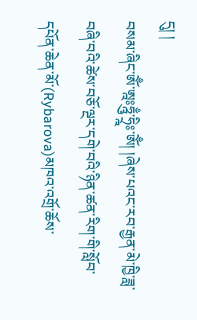དུ། །
བསམ་ཞིང་ཨོྃ་ཨྰཿཧྰུྃ་ཧྲྰིཿ་ཨོྃ། །ཞེས་པའང་རབ་རྒྱན་མེ་ཁྱི་ཟླ་བཞི་བའི་ཚེས་བཅོ་ལྔར་དགེ་བའི་ཉིན་ཚན་རིག་གི་སློབ་དཔོན་ཆེན་མོ་(Rybarova)མཁའ་འགྲོ་ཆོས་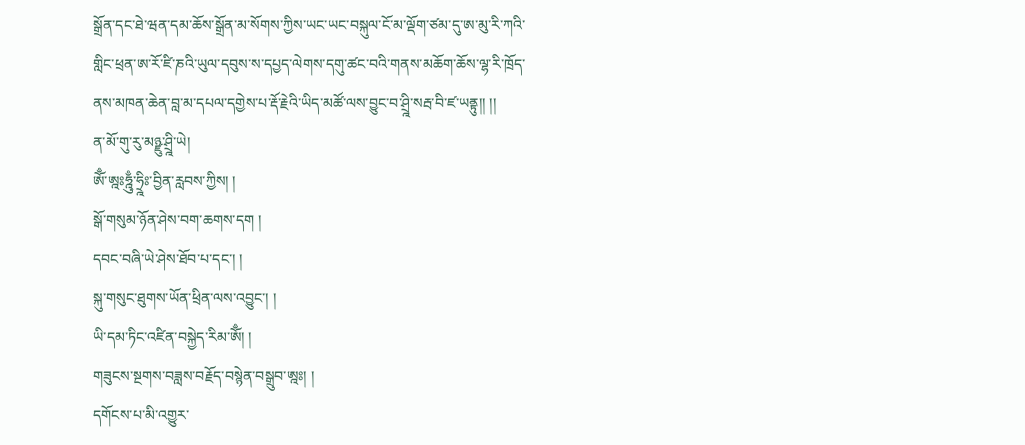སྒྲོན་དང་ཐེ་ཝན་དམ་ཆོས་སྒྲོན་མ་སོགས་ཀྱིས་ཡང་ཡང་བསྐུལ་ངོ་མ་ལྡོག་ཙམ་དུ་ཨ་མུ་རི་ཀའི་གླིང་ཕྲན་ཨ་རོ་ཛི་ཎའི་ཡུལ་དབུས་ས་དཔྱད་ལེགས་དགུ་ཚང་བའི་གནས་མཆོག་ཆོས་ལྷ་རི་ཁྲོད་ནས་མཁན་ཆེན་བླ་མ་དཔལ་དགྱེས་པ་རྡོ་རྗེའི་ཡིད་མཚོ་ལས་བྱུང་བ་ཤྲྰི་སརྦ་བི་ཛ་ཡནྟུ།། །།
ན་མོ་གུ་རུ་མཉྫུ་ཤྲྰི་ཡེ།
ཨོྃ་ཨྰཿཧྰུྃ་ཧྲྰིཿ་བྱིན་རླབས་ཀྱིས། །
སྒོ་གསུམ་ཉོན་ཤེས་བག་ཆགས་དག །
དབང་བཞི་ཡེ་ཤེས་ཐོབ་པ་དང་། །
སྐུ་གསུང་ཐུགས་ཡོན་ཕྲིན་ལས་འབྱུང་། །
ཡི་དམ་ཏིང་འཛིན་བསྐྱེད་རིམ་ཨོྃ། །
གཟུངས་སྔགས་བཟླས་བརྗོད་བསྙེན་བསྒྲུབ་ཨྰཿ། །
དགོངས་པ་མི་འགྱུར་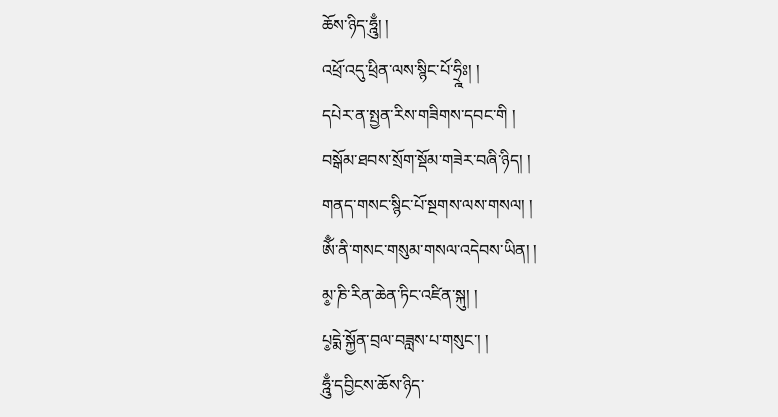ཆོས་ཉིད་ཧྰུྃ། །
འཕྲོ་འདུ་ཕྲིན་ལས་སྙིང་པོ་ཧྲྰིཿ། །
དཔེར་ན་སྤྱན་རིས་གཟིགས་དབང་གི །
བསྒོམ་ཐབས་སྲོག་སྡོམ་གཟེར་བཞི་ཉིད། །
གནད་གསང་སྙིང་པོ་སྔགས་ལས་གསལ། །
ཨོྃ་ནི་གསང་གསུམ་གསལ་འདེབས་ཡིན། །
མ༵་ཎི་རིན་ཆེན་ཏིང་འཛིན་སྐུ། །
པ༵དྨེ་སྐྱོན་བྲལ་བཟླས་པ་གསུང་། །
ཧྰུྃ་དབྱིངས་ཆོས་ཉིད་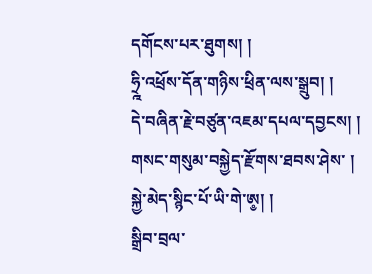དགོངས་པར་ཐུགས། །
ཧྲྰི་འཕྲོས་དོན་གཉིས་ཕྲིན་ལས་སྒྲུབ། །
དེ་བཞིན་རྗེ་བཙུན་འཇམ་དཔལ་དབྱངས། །
གསང་གསུམ་བསྐྱེད་རྫོགས་ཐབས་ཤེས་ །
སྐྱེ་མེད་སྙིང་པོ་ཡི་གེ་ཨ༵། །
སྒྲིབ་བྲལ་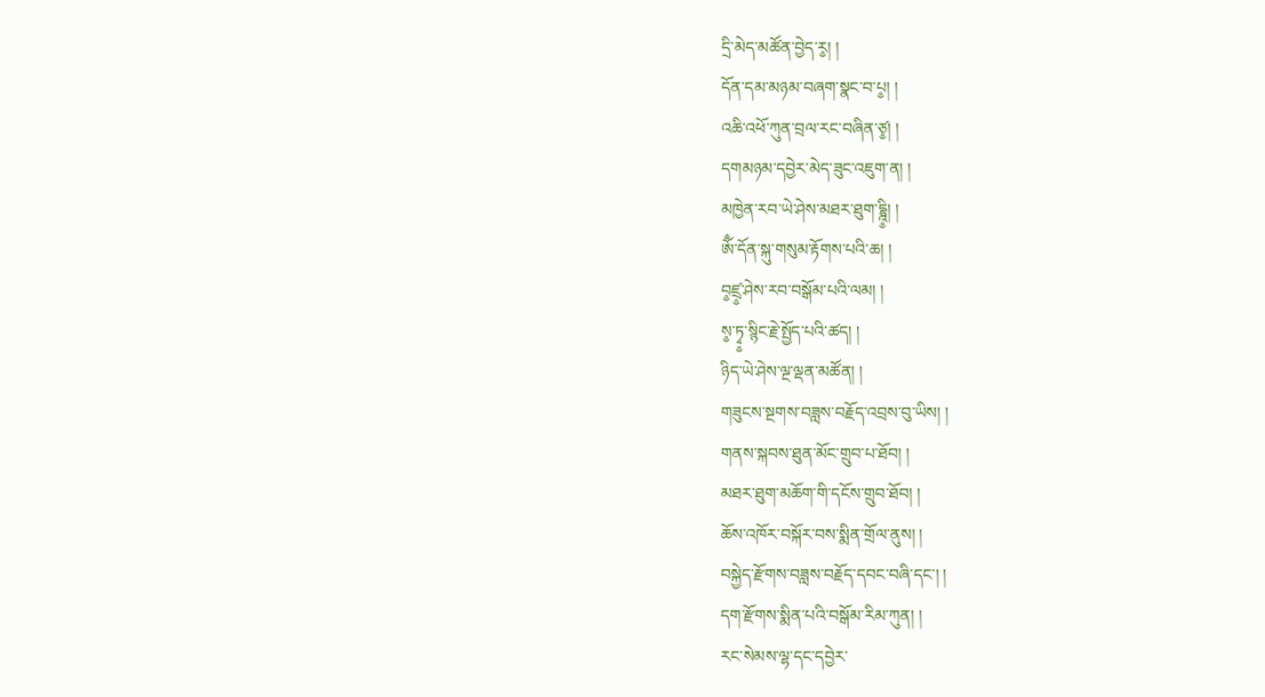དྲི་མེད་མཚོན་བྱེད་ར༵། །
དོན་དམ་མཉམ་བཞག་སྣང་བ་པ༵། །
འཆི་འཕོ་ཀུན་བྲལ་རང་བཞིན་ཙ༵། །
དགམཉམ་དབྱེར་མེད་ཟུང་འཇུག་ན། །
མཁྱེན་རབ་ཡེ་ཤེས་མཐར་ཐུག་དྷྰི༵། །
ཨོྃ་དོན་སྐུ་གསུམ་རྟོགས་པའི་ཆ། །
བ༵ཛྲ༵་ཤེས་རབ་བསྒོམ་པའི་ལམ། །
ས༵་ཏྭ༵་སྙིང་རྗེ་སྤྱོད་པའི་ཚད། །
ཉིད་ཡེ་ཤེས་ལྔ་ལྡན་མཚོན། །
གཟུངས་སྔགས་བཟླས་བརྗོད་འབྲས་བུ་ཡིས། །
གནས་སྐབས་ཐུན་མོང་གྲུབ་པ་ཐོབ། །
མཐར་ཐུག་མཆོག་གི་དངོས་གྲུབ་ཐོབ། །
ཆོས་འཁོར་བསྐོར་བས་སྨིན་གྲོལ་ནུས། །
བསྐྱེད་རྫོགས་བཟླས་བརྗོད་དབང་བཞི་དང་། །
དག་རྫོགས་སྨིན་པའི་བསྒོམ་རིམ་ཀུན། །
རང་སེམས་ལྷ་དང་དབྱེར་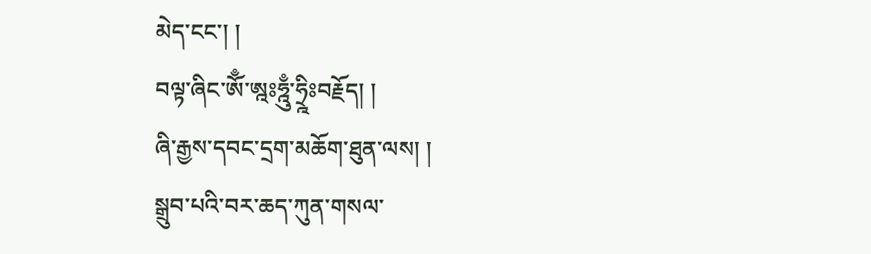མེད་ངང་། །
བལྟ་ཞིང་ཨོྃ་ཨྰཿཧྰུྃ་ཧྲྰིཿབརྗོད། །
ཞི་རྒྱས་དབང་དྲག་མཆོག་ཐུན་ལས། །
སྒྲུབ་པའི་བར་ཆད་ཀུན་གསལ་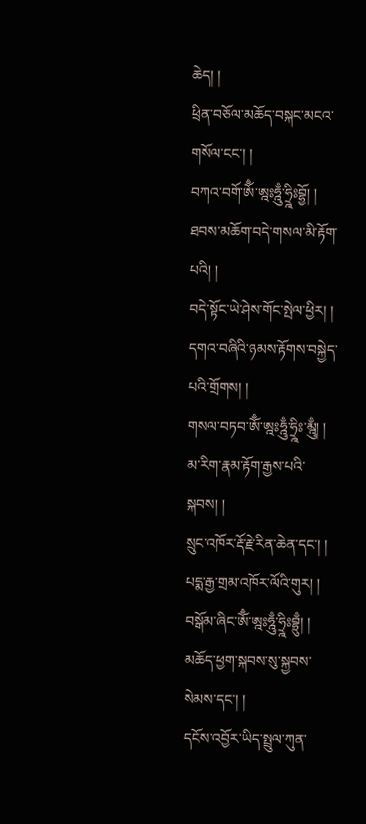ཆེད། །
ཕྲིན་བཅོལ་མཆོད་བསྐང་མངའ་གསོལ་ངང་། །
བཀའ་བགོ་ཨོྃ་ཨྰཿཧྰུྃ་ཧྲྰིཿབྷྱོ། །
ཐབས་མཆོག་བདེ་གསལ་མི་རྟོག་པའི། །
བདེ་སྟོང་ཡེ་ཤེས་གོང་སྤེལ་ཕྱིར། །
དགའ་བཞིའི་ཉམས་རྟོགས་བསྐྱེད་པའི་གྲོགས། །
གསལ་བཏབ་ཨོྃ་ཨྰཿཧྰུྃ་ཧྲྰིཿ་མྰུྃ། །
མ་རིག་རྣམ་རྟོག་རྒྱས་པའི་སྐབས། །
སྲུང་འཁོར་རྡོ་རྗེ་རིན་ཆེན་དང་། །
པདྨ་རྒྱ་གྲམ་འཁོར་ལོའི་གུར། །
བསྒོམ་ཞིང་ཨོྃ་ཨྰཿཧྰུྃ་ཧྲྰིཿབྷྲུྃ། །
མཆོད་ཕྱག་སྐབས་སུ་སྐྱབས་སེམས་དང་། །
དངོས་འབྱོར་ཡིད་སྤྲུལ་ཀུན་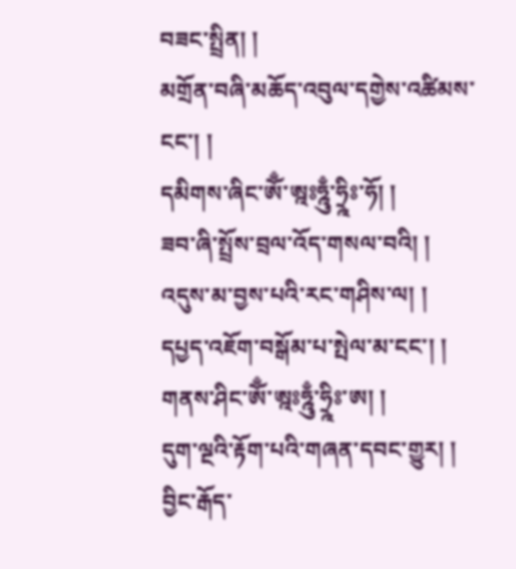བཟང་སྤྲིན། །
མགྲོན་བཞི་མཆོད་འབུལ་དགྱེས་འཚིམས་ངང་། །
དམིགས་ཞིང་ཨོྃ་ཨྰཿཧྰུྃ་ཧྲྰིཿ་ཧོ། །
ཟབ་ཞི་སྤྲོས་བྲལ་འོད་གསལ་བའི། །
འདུས་མ་བྱས་པའི་རང་གཤིས་ལ། །
དཔྱད་འཇོག་བསྒོམ་པ་སྤེལ་མ་ངང་། །
གནས་ཤིང་ཨོྃ་ཨྰཿཧྰུྃ་ཧྲྰིཿ་ཨ། །
དུག་ལྔའི་རྟོག་པའི་གཞན་དབང་གྱུར། །
བྱིང་རྒོད་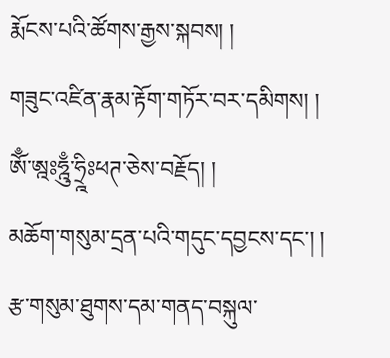རྨོངས་པའི་ཚོགས་རྒྱས་སྐབས། །
གཟུང་འཛིན་རྣམ་རྟོག་གཏོར་བར་དམིགས། །
ཨོྃ་ཨྰཿཧྰུྃ་ཧྲྰིཿཕཊ་ཅེས་བརྗོད། །
མཆོག་གསུམ་དྲན་པའི་གདུང་དབྱངས་དང་། །
རྩ་གསུམ་ཐུགས་དམ་གནད་བསྐུལ་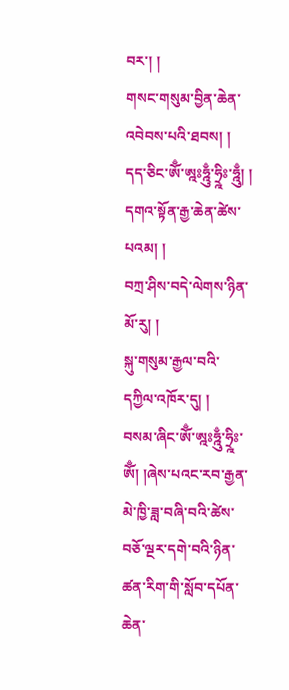བར་། །
གསང་གསུམ་བྱིན་ཆེན་འབེབས་པའི་ཐབས། །
དད་ཅིང་ཨོྃ་ཨྰཿཧྰུྃ་ཧྲྰིཿ་ཧྰུྃ། །
དགའ་སྟོན་རྒྱ་ཆེན་ཚེས་པའམ། །
བཀྲ་ཤིས་བདེ་ལེགས་ཉིན་མོ་རུ། །
སྐུ་གསུམ་རྒྱལ་བའི་དཀྱིལ་འཁོར་དུ། །
བསམ་ཞིང་ཨོྃ་ཨྰཿཧྰུྃ་ཧྲྰིཿ་ཨོྃ། །ཞེས་པའང་རབ་རྒྱན་མེ་ཁྱི་ཟླ་བཞི་བའི་ཚེས་བཅོ་ལྔར་དགེ་བའི་ཉིན་ཚན་རིག་གི་སློབ་དཔོན་ཆེན་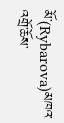མོ་(Rybarova)མཁའ་འགྲོ་ཆོས་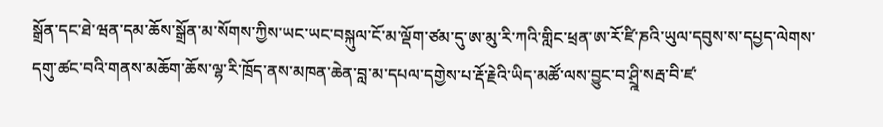སྒྲོན་དང་ཐེ་ཝན་དམ་ཆོས་སྒྲོན་མ་སོགས་ཀྱིས་ཡང་ཡང་བསྐུལ་ངོ་མ་ལྡོག་ཙམ་དུ་ཨ་མུ་རི་ཀའི་གླིང་ཕྲན་ཨ་རོ་ཛི་ཎའི་ཡུལ་དབུས་ས་དཔྱད་ལེགས་དགུ་ཚང་བའི་གནས་མཆོག་ཆོས་ལྷ་རི་ཁྲོད་ནས་མཁན་ཆེན་བླ་མ་དཔལ་དགྱེས་པ་རྡོ་རྗེའི་ཡིད་མཚོ་ལས་བྱུང་བ་ཤྲྰི་སརྦ་བི་ཛ་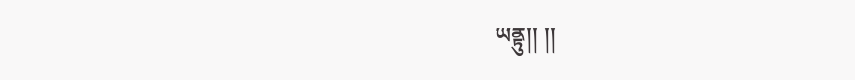ཡནྟུ།། །།